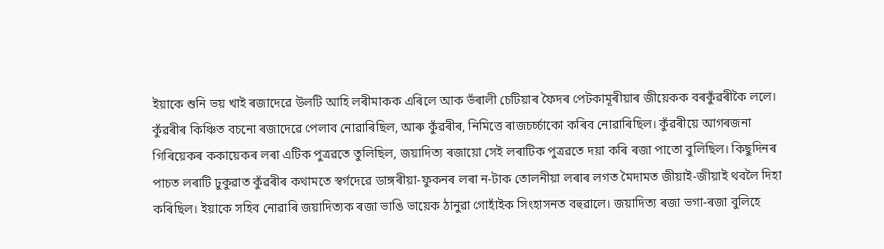ইয়াকে শুনি ভয় খাই ৰজাদেৱে উলটি আহি লৰীমাকক এৰিলে আক ভঁৰালী চেটিয়াৰ ফৈদৰ পেটকামূৰীয়াৰ জীয়েকক বৰকুঁৱৰীকৈ ললে। কুঁৱৰীৰ কিঞ্চিত বচনো ৰজাদেৱে পেলাব নোৱাৰিছিল, আৰু কুঁৱৰীৰ, নিমিত্তে ৰাজচৰ্চ্চাকো কৰিব নোৱাৰিছিল। কুঁৱৰীয়ে আগৰজনা গিৰিয়েকৰ ককায়েকৰ লৰা এটিক পুত্ৰৱতে তুলিছিল, জয়াদিত্য ৰজায়ো সেই লৰাটিক পুত্ৰৱতে দয়া কৰি ৰজা পাতো বুলিছিল। কিছুদিনৰ পাচত লৰাটি ঢুকুৱাত কুঁৱৰীৰ কথামতে স্বৰ্গদেৱে ডাঙ্গৰীয়া-ফুকনৰ লৰা ন-টাক তোলনীয়া লৰাৰ লগত মৈদামত জীয়াই-জীয়াই থবলৈ দিহা কৰিছিল। ইয়াকে সহিব নোৱাৰি জয়াদিত্যক ৰজা ভাঙি ভায়েক ঠানুৱা গোহাঁইক সিংহাসনত বহুৱালে। জয়াদিত্য ৰজা ভগা-ৰজা বুলিহে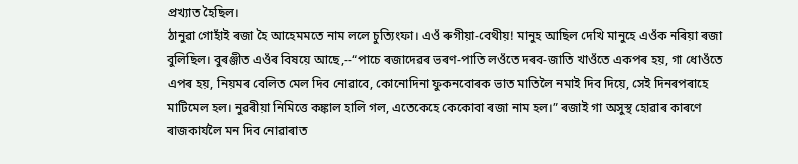প্ৰখ্যাত হৈছিল।
ঠানুৱা গোহাঁই ৰজা হৈ আহেমমতে নাম ললে চুত্যিংফা। এওঁ ৰুগীয়া-বেথীয়! মানুহ আছিল দেখি মানুহে এওঁক নৰিয়া ৰজা বুলিছিল। বুৰঞ্জীত এওঁৰ বিষয়ে আছে,--“পাচে ৰজাদেৱৰ ভৰণ-পাতি লওঁতে দৰব-জাতি খাওঁতে একপৰ হয়, গা ধোওঁতে এপৰ হয়, নিয়মৰ বেলিত মেল দিব নোৱাবে, কোনোদিনা ফুকনবোৰক ভাত মাতিলৈ নমাই দিব দিয়ে, সেই দিনৰপৰাহে মাটিমেল হল। নুৱৰীয়া নিমিত্তে কঙ্কাল হালি গল, এতেকেহে কেকোবা ৰজা নাম হল।” ৰজাই গা অসুস্থ হোৱাৰ কাৰণে ৰাজকাৰ্যলৈ মন দিব নোৱাৰাত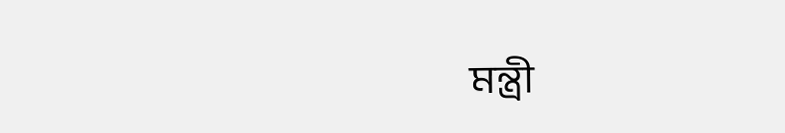মন্ত্ৰী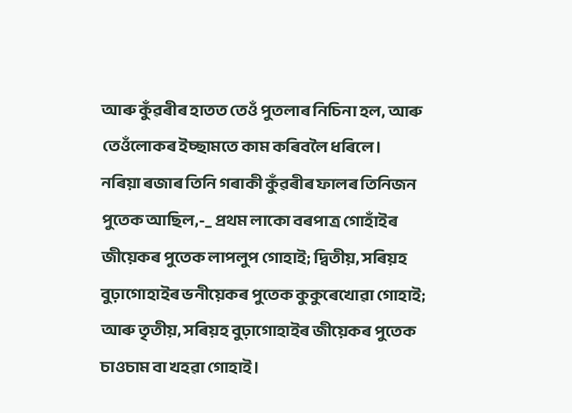আৰু কুঁৱৰীৰ হাতত তেওঁ পুতলাৰ নিচিনা হল, আৰু তেওঁলোকৰ ইচ্ছামতে কাম কৰিবলৈ ধৰিলে।
নৰিয়া ৰজাৰ তিনি গৰাকী কুঁৱৰীৰ ফালৰ তিনিজন পুতেক আছিল,-_ প্ৰথম লাকো বৰপাত্ৰ গোহাঁইৰ জীয়েকৰ পুতেক লাপলুপ গোহাই; দ্বিতীয়, সৰিয়হ বুঢ়াগোহাইৰ ভনীয়েকৰ পুতেক কুকুৰেখোৱা গোহাই; আৰু তৃতীয়, সৰিয়হ বুঢ়াগোহাইৰ জীয়েকৰ পুতেক চাওচাম বা খহৱা গোহাই।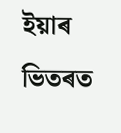ইয়াৰ ভিতৰত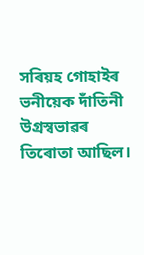সৰিয়হ গোহাইৰ ভনীয়েক দাঁতিনী উগ্ৰস্বভাৱৰ তিৰোতা আছিল।